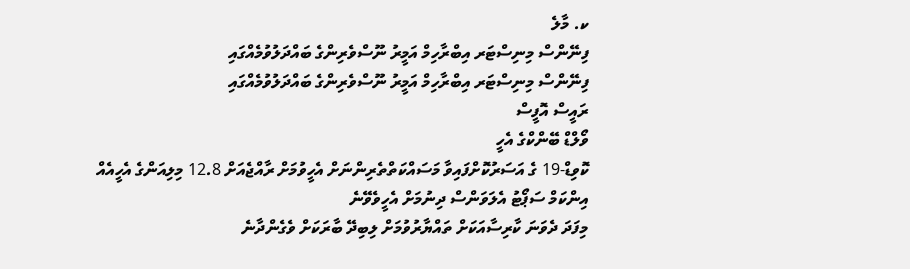ކ. މާލެ
ފިނޭންސް މިނިސްޓަރ އިބްރާހިމް އަމީރު ނޫސްވެރިންގެ ބައްދަލުވުމެއްގައި
ފިނޭންސް މިނިސްޓަރ އިބްރާހިމް އަމީރު ނޫސްވެރިންގެ ބައްދަލުވުމެއްގައި
ރައީސް އޮފީސް
ވޯލްޑް ބޭންކްގެ އެހީ
ކޮވިޑް-19 ގެ އަސަރުކޮށްފައިވާ މަސައްކަތްތެރިންނަށް އެހީވުމަށް ރާއްޖެއަށް 12.8 މިލިއަންގެ އެހީއެއް
އިންކަމް ސަޕޯޓު އެލަވަންސް ދިނުމަށް އެހީވެވޭނެ
މިފަދަ ދެވަނަ ކާރިސާއަކަށް ތައްޔާރުވުމަށް ލިބިދޭ ބާރަކަށް ވެގެންދާނެ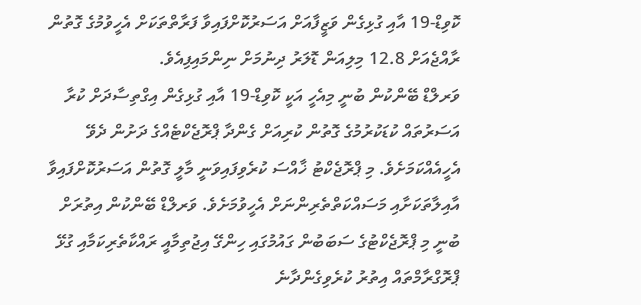ކޮވިޑް-19 އާއި ގުޅިގެން ވަޒީފާއަށް އަސަރުކޮށްފައިވާ ފަރާތްތަކަށް އެހީވުމުގެ ގޮތުން ރާއްޖެއަށް 12.8 މިލިއަން ޑޮލަރު ދިނުމަށް ނިންމައިފިއެވެ.
ވަރލްޑް ބޭންކުން ބުނީ މިއެހީ އަކީ ކޮވިޑް-19 އާއި ގުޅިގެން އިގްތިސާދަށް ކުރާ އަސަރުތައް ކުޑަކުރުމުގެ ގޮތުން ކުރިއަށް ގެންދާ ޕްރޮޖެކްޓެއްގެ ދަށުން ދެވޭ އެހީއެއްކަމަށެވެ. މި ޕްރޮޖެކްޓު ޚާއްސަ ކުރެވިފައިވަނީ މާލީ ގޮތުން އަސަރުކޮށްފައިވާ އާއިލާތަކަށާއި މަސައްކަތްތެރިންނަށް އެހީވުމަށެވެ. ވަރލްޑް ބޭންކުން އިތުރަށް ބުނީ މި ޕްރޮޖެކްޓުގެ ސަބަބުން ގައުމުގައި ހިންގޭ އިޖުތިމާއީ ރައްކާތެރިކަމާއި ގުޅޭ ޕްރޮގްރާމްތައް އިތުރު ކުރެވިގެންދާނެ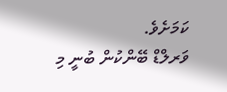ކަމަށެވެ.
ވަރލްޑް ބޭންކުން ބުނީ މި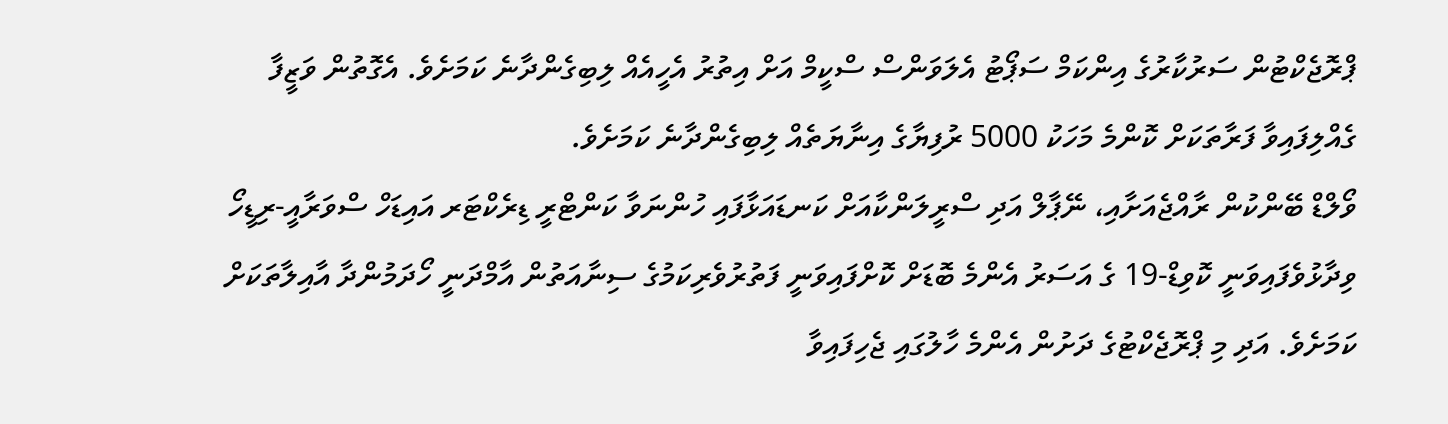ޕްރޮޖެކްޓުން ސަރުކާރުގެ އިންކަމް ސަޕޯޓު އެލަވަންސް ސްކީމް އަށް އިތުރު އެހީއެއް ލިބިގެންދާނެ ކަމަށެވެ. އެގޮތުން ވަޒީފާ ގެއްލިފައިވާ ފަރާތަކަށް ކޮންމެ މަހަކު 5000 ރުފިޔާގެ އިނާޔަތެއް ލިބިގެންދާނެ ކަމަށެވެ.
ވޯލްޑް ބޭންކުން ރާއްޖެއަށާއި، ނޭޕާލް އަދި ސްރީލަންކާއަށް ކަނޑައަޅާފައި ހުންނަވާ ކަންޓްރީ ޑިރެކްޓަރ އައިޑަހް ސްވަރާއީ-ރިޑީހޯ ވިދާޅުވެފައިވަނީ ކޮވިޑް-19 ގެ އަސަރު އެންމެ ބޮޑަށް ކޮށްފައިވަނީ ފަތުރުވެރިކަމުގެ ސިނާއަތުން އާމްދަނީ ހޯދަމުންދާ އާއިލާތަކަށް ކަމަށެވެ. އަދި މި ޕްރޮޖެކްޓުގެ ދަށުން އެންމެ ހާލުގައި ޖެހިފައިވާ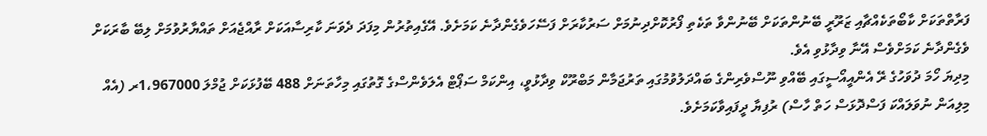ފަރާތްތަކަށް ކާބޯތަކެއްޗާއި ޒަރޫރީ ބޭނުންތަކަށް ބޭނުންވާ ތަކެތި ފޯރުކޮށްދިނުމަށް ސަރުކާރަށް ފަސޭހަވެގެންދާނެ ކަމަށެވެ. އޭގެއިތުރުން މިފަދަ ދެވަނަ ކާރިސާއަކަށް ރާއްޖެއަށް ތައްޔާރުވުމަށް ލިބޭ ބާރަކަށް ވެގެންދާނެ ކަމަށްވެސް އޭނާ ވިދާޅުވި އެވެ.
މިދިޔަ ހޯމަ ދުވަހުގެ ރޭ އެންއީއޯސީގައި ބޭއްވި ނޫސްވެރިންގެ ބައްދަލުވުމުގައި ތަރުޖަމާން މަބްރޫކް ވިދާޅުވީ، އިންކަމް ސަޕޯޓް އެލަވެންސްގެ ގޮތުގައި މިހާތަނަށް 488 ބޭފުޅަކަށް ޖުމްލަ 1،967000ރ (އެއް މިލިއަން ނުވަލައްކަ ފަސްދޮޅަސް ހަތް ހާސް) ރުފިޔާ ދީފައިވާކަމަށެވެ.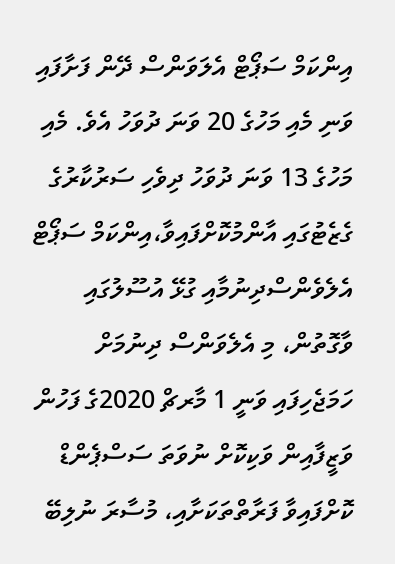އިންކަމް ސަޕޯޓް އެލަވަންސް ދޭން ފަށާފައި ވަނި މެއި މަހުގެ 20 ވަނަ ދުވަހު އެވެ. މެއި މަހުގެ 13 ވަނަ ދުވަހު ދިވެހި ސަރުކާރުގެ ގެޒެޓުގައި އާންމުކޮށްފައިވާ،އިންކަމް ސަޕޯޓް އެލެވެންސްދިނުމާއި ގުޅޭ އުސޫލުގައި ވާގޮތުން، މި އެލެވަންސް ދިނުމަށް ހަމަޖެހިފައި ވަނީ 1 މާރޗް 2020ގެ ފަހުން ވަޒީފާއިން ވަކިކޮށް ނުވަތަ ސަސްޕެންޑް ކޮށްފައިވާ ފަރާތްތަކަށާއި، މުސާރަ ނުލިބޭ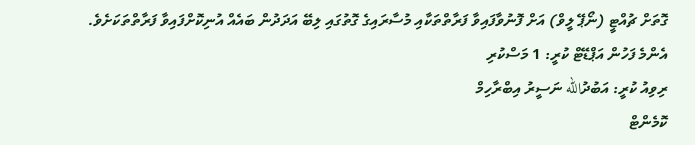ގޮތަށް ޗުއްޓީ (ނޯޕޭ ލީވް) އަށް ފޮނުވާފައިވާ ފަރާތްތަކާއި މުސާރައިގެ ގޮތުގައި ލިބޭ އަދަދުން ބައެއް އުނިކޮށްފައިވާ ފަރާތްތަކަށެވެ.
އެންމެ ފަހުން އަޕްޑޭޓް ކުރީ: 1 މަސްކުރި
ރިވިއު ކުރީ: އަބުދުالله ނަސީރު އިބްރާހިމް
ކޮމެންޓް